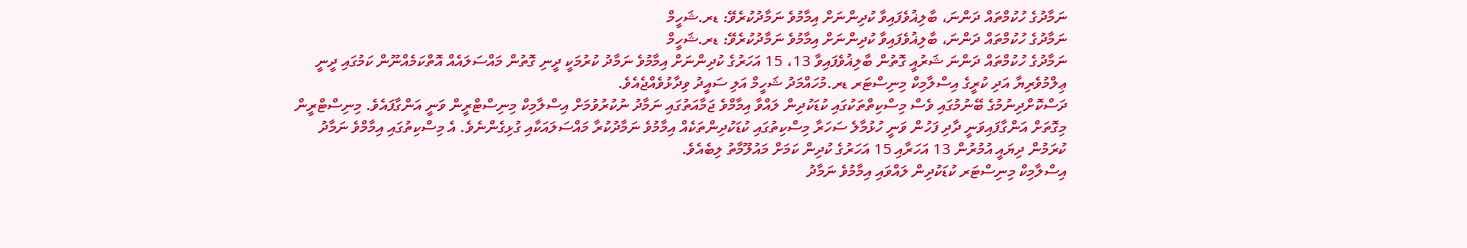ނަމާދުގެ ހުކުމްތައް ދަންނަ، ބާލިޣުވެފައިވާ ކުދިންނަށް އިމާމުވެ ނަމާދުކުރެވޭ: ޑރ.ޝަހީމް
ނަމާދުގެ ހުކުމްތައް ދަންނަ، ބާލިޣުވެފައިވާ ކުދިންނަށް އިމާމުވެ ނަމާދުކުރެވޭ: ޑރ.ޝަހީމް
ނަމާދުގެ ހުކުމްތައް ދަންނަ ޝަރުއީ ގޮތުން ބާލިޣުވެފައިވާ 13، 15 އަހަރުގެ ކުދިންނަށް އިމާމުވެ ނަމާދު ކުރުމަކީ ދީނި ގޮތުން މައްސަލައެއް އޮތްކަމެއްނޫން ކަމުގައި ދީނީ ޢިލްމުވެރިޔާ އަދި ކުރީގެ އިސްލާމިކް މިނިސްޓަރ ޑރ.މުހައްމަދު ޝަހީމް އަލި ސައީދު ވިދާޅުވެއްޖެއެވެ.
ދަސްކޮށްދިނުމުގެ ބޭނުމުގައި ވެސް މިސްކިތްތަކުގައި ކުޑަކުދިން ލައްވާ އިމާމްވެ ޖަމާއަތުގައި ނަމާދު ނުކުރުވުމަށް އިސްލާމިކް މިނިސްޓްރީން ވަނީ އަންގާފައެވެ. މިނިސްޓްރީން މިގޮތަށް އަންގާފައިވަނީ ދާދި ފަހުން ވަނީ ހުޅުމާލެ ސަހަރާ މިސްކިތުގައި ކުޑަކުދިންތަކެއް އިމާމުވެ ނަމާދުކުރާ މައްސަލައަކާއި ގުޅިގެންނެވެ. އެ މިސްކިތުގައި އިމާމްވެ ނަމާދު ކުރަމުން ދިޔައީ އުމުރުން 13 އަހަރާއި 15 އަހަރުގެ ކުދިން ކަމަށް މައުލޫމާތު ލިބެއެވެ.
އިސްލާމިކް މިނިސްޓަރ ކުޑަކުދިން ލައްވައި އިމާމުވެ ނަމާދު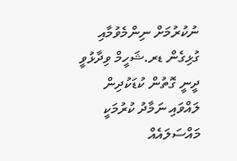ނުކުރުމަށް ނިންމެވުމާއި ގުޅިގެން ޑރ.ޝަހީމް ވިދާޅުވީ ދީނީ ގޮތުން ކުޑަކުދިން ލައްވައި ނަމާދު ކުރުމަކީ މައްސަލައެއް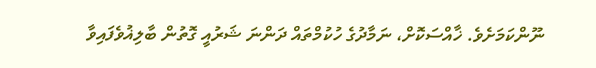ނޫންކަމަށެވެ. ޚާއްސަކޮށް، ނަމާދުގެ ހުކުމްތައް ދަންނަ ޝަރުއީ ގޮތުން ބާލިޣުވެފައިވާ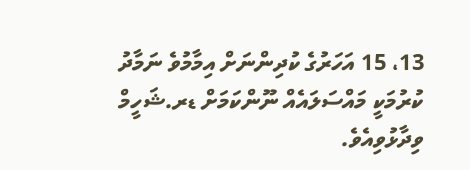13، 15 އަހަރުގެ ކުދިންނަށް އިމާމުވެ ނަމާދު ކުރުމަކީ މައްސަލައެއް ނޫންކަމަށް ޑރ.ޝަހީމް ވިދާޅުވިއެވެ.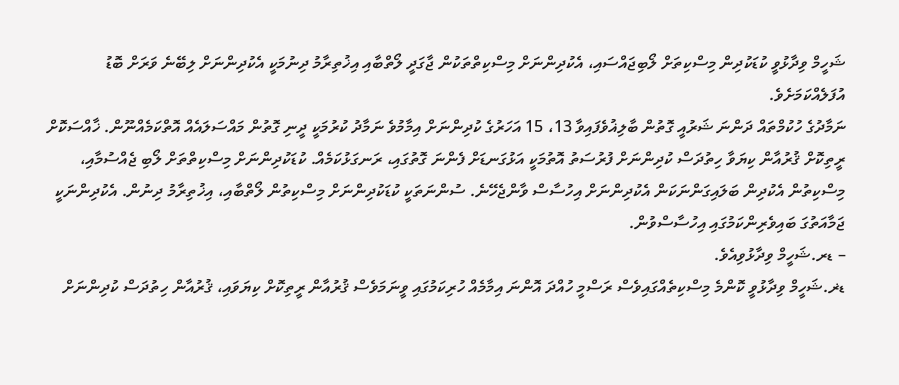ޝަހީމް ވިދާޅުވީ ކުޑަކުދިން މިސްކިތަށް ލޯބިޖައްސައި، އެކުދިންނަށް މިސްކިތްތަކުން ޖާގަދީ ލޯތްބާއި އިޚުތިރާމު ދިނުމަކީ އެކުދިންނަށް ލިބޭނެ ވަރަށް ބޮޑު އުފަލެއްކަމަށެވެ.
ނަމާދުގެ ހުކުމްތައް ދަންނަ ޝަރުއީ ގޮތުން ބާލިޣުވެފައިވާ 13، 15 އަހަރުގެ ކުދިންނަށް އިމާމުވެ ނަމާދު ކުރުމަކީ ދީނި ގޮތުން މައްސަލައެއް އޮތްކަމެއްނޫން. ޚާއްސަކޮށް ރީތިކޮށް ޤުރުއާން ކިޔަވާ ހިތުދަސް ކުދިންނަށް ފުރުސަތު އޮތުމަކީ އަޅުގަނޑަށް ފެންނަ ގޮތުގައި، ރަނގަޅުކަމެއް. ކުޑަކުދިންނަށް މިސްކިތްތަށް ލޯބި ޖެއްސުމާއި، މިސްކިތުން އެކުދިން ބަލައިގަންނަކަން އެކުދިންނަށް އިހުސާސް ވާންޖެހޭނެ. ސުންނަތަކީ ކުޑަކުދިންނަށް މިސްކިތުން ލޯތްބާއި، އިޚުތިރާމު ދިނުން. އެކުދިންނަކީ ޖަމާއަތުގަ ބައިވެރިންކަމުގައި އިހުސާސްވުން.
– ޑރ.ޝަހީމް ވިދާޅުވިއެވެ.
ޑޜ.ޝަހީމް ވިދާޅުވީ ކޮންމެ މިސްކިތެއްގައިވެސް ރަސްމީ ހުއްދަ އޮންނަ އިމާމެއް ހުރިކަމުގައި ވީނަމަވެސް ޤުރުއާން ރީތިކޮށް ކިޔަވައި، ޤުރުއާން ހިތުދަސް ކުދިންނަށް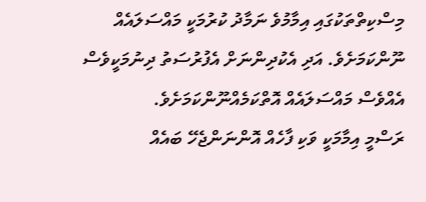މިސްކިތްތަކުގައި އިމާމުވެ ނަމާދު ކުރުމަކީ މައްސަލައެއް ނޫންކަމަށެވެ. އަދި އެކުދިންނަށް އެފުރުސަތު ދިނުމަކީވެސް އެއްވެސް މައްސަލައެއް އޮތްކަމެއްނޫންކަމަށެވެ.
ރަސްމީ އިމާމަކީ ވަކި ފާހެއް އޮންނަންޖެހޭ ބައެއް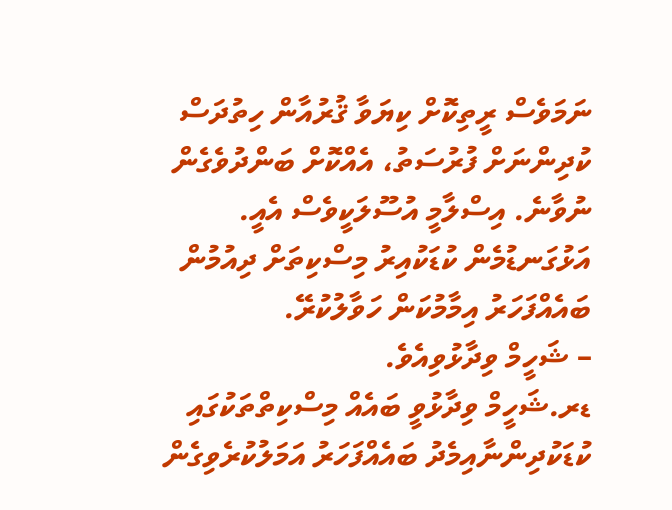ނަމަވެސް ރީތިކޮށް ކިޔަވާ ޤުރުއާން ހިތުދަސް ކުދިންނަށް ފުރުސަތު، އެއްކޮށް ބަންދުވެގެން ނުވާނެ. އިސްލާމީ އުސޫލަކީވެސް އެއީ. އަޅުގަނޑުމެން ކުޑަކުއިރު މިސްކިތަށް ދިއުމުން ބައެއްފަހަރު އިމާމުކަން ހަވާލުކުރޭ.
– ޝަހީމް ވިދާޅުވިއެވެ.
ޑރ.ޝަހީމް ވިދާޅުވީ ބައެއް މިސްކިތްތަކުގައި ކުޑަކުދިންނާއިމެދު ބައެއްފަހަރު އަމަލުކުރެވިގެން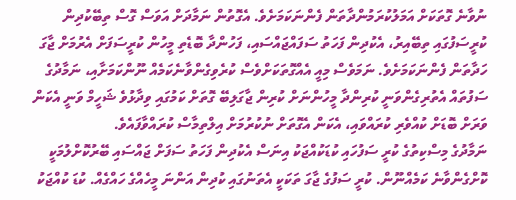ނުވާނެ ގޮތަކަށް އަމަލުކުރަމުންދާތަން ފެންނަކަމަށެވެ. އެގޮތުން ނަމާދަށް އަވަސް ގޮސް ތިބޭކުދިން ކުރީސަފުގައި ތިބޭއިރު، އެކުދިން ފަހަތު ސަފައްޖައްސައި، ފަހުންދާ ބޮޑެތި މީހުން ކުރީސަފަށް އެރުމަށް ޖާގަ ހަދާތަން ފެންނަކަމަށެވެ. ނަމަވެސް މިއީ އެއްގޮތަކަށްވެސް ކުރެވިގެންވާނެކަމެއް ނޫންކަމަށާއި، ނަމާދުގެ ސަފުތައް އެތުރިގެންވަނީ ކުރިންދާ މީހުންނަށް ކުރިން ޖާގަލިބޭ ގޮތަށް ކަމުގައި ވިދާޅުވެ ޝަހީމް ވަނީ އެކަން ވަރަށް ބޮޑަށް ކުއްވެރި ކުރައްވައި، އެކަން އެގޮތަށް ނުކުރުމަށް އިލްތިމާސް ކުރައްވާފައެވެ.
ނަމާދުގެ މިސްކިތުގެ ކުރީ ސަފުހައި ކުޑަކުއްޖަކު އިނަސް އެކުދިން ފަހަތު ސަފަށް ޖައްސައި ބޭރުކޮށްލުމަކީ ކޮށްގެންވާނެ ކަމެއްނޫން. ކުރީ ސަފުގެ ޖާގަ ތަކަކީ އެތަނުގައި ކުދިން އަންނަ މީހެއްގެ ހައްގެއް. ކުޑަ ކުއްޖަކު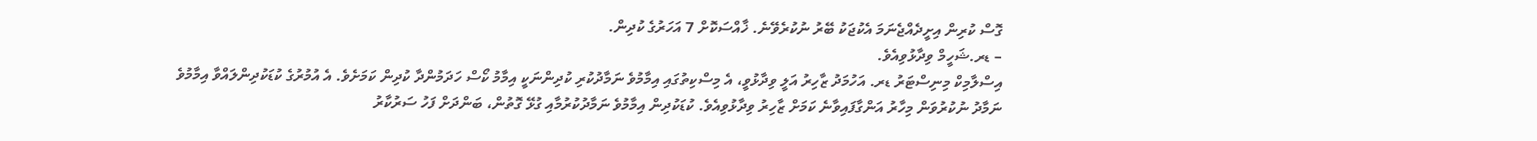ގޮސް ކުރިން އިށީދެއްޖެނަމަ އެކުޖަކު ބޭރު ނުކުރެވޭނެ. ޚާއްސަކޮށް 7 އަހަރުގެ ކުދިން.
– ޑރ.ޝަހީމް ވިދާޅުވިއެވެ.
އިސްލާމިކް މިނިސްޓަރު ޑރ. އަހުމަދު ޒާހިރު އަލީ ވިދާޅުވީ، އެ މިސްކިތުގައި އިމާމުވެ ނަމާދުކުރި ކުދިންނަކީ އިމާމު ކޯސް ހަދަމުންދާ ކުދިން ކަމަށެވެ. އެ އުމުރުގެ ކުޑަކުދިންލައްވާ އިމާމުވެ ނަމާދު ނުކުރުވަން މިހާރު އަންގާފައިވާނެ ކަމަށް ޒާހިރު ވިދާޅުވިއެވެ. ކުޑަކުދިން އިމާމުވެ ނަމާދުކުރުމާއި ގުޅޭ ގޮތުން، ބަންދަށް ފަހު ސަރުކާރު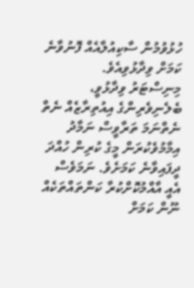ހުޅުވުމުން ސާކިއުލާއެއް ފޮނުވާނެ ކަމަށް ވިދާޅުވިއެވެ.
މިނިސްޓަރު ވިދާޅުވީ، ބެލެނިވެރިންގެ އިއުތިރާޒެއް ނެތް ނެތްނަމަ ތަރާވީސް ނަމާދު އިމާމުވެކުރަން މީގެ ކުރިން ހުއްދަ ދީފައިވާނެ ކަމަށެވެ. ނަމަވެސް އެއީ އާއްމުކޮށްކުރާ ކަންތައްތަކެއް ނޫން ކަމަށް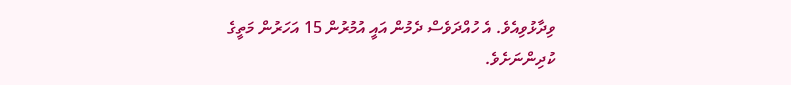ވިދާޅުވިއެވެ. އެ ހުއްދަވެސް ދެމުން އައީ އުމުރުން 15 އަހަރުން މަތީގެ ކުދިންނަށެވެ.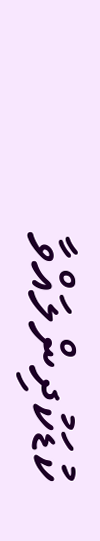ކުޑަކުދިންލައްވާ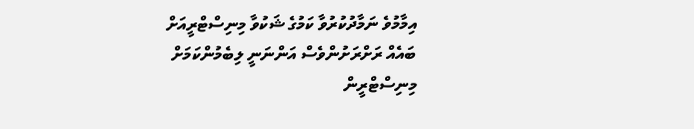އިމާމުވެ ނަމާދުކުރުވާ ކަމުގެ ޝަކުވާ މިނިސްޓްރީއަށް ބައެއް ރަށްރަށުންވެސް އަންނަނީ ލިބެމުންކަމަށް މިނިސްޓްރީން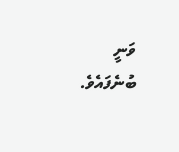ވަނީ ބުނެފައެވެ.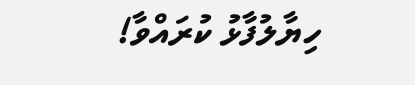ހިޔާލުފާޅު ކުރައްވާ!